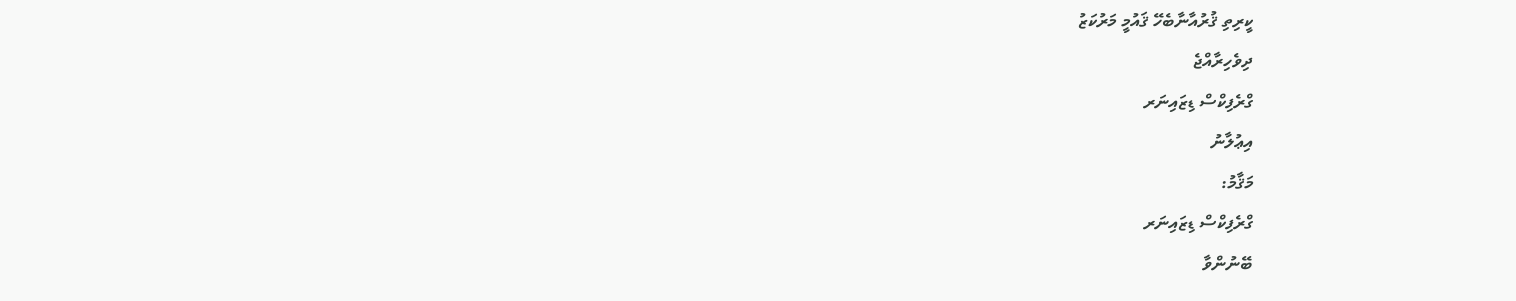ކީރިތި ޤުރުއާނާބެހޭ ޤައުމީ މަރުކަޒު
ދިވެހިރާއްޖެ
ގްރެފިކްސް ޑިޒައިނަރ
އިޢުލާނު
މަޤާމު:
ގްރެފިކްސް ޑިޒައިނަރ
ބޭނުންވާ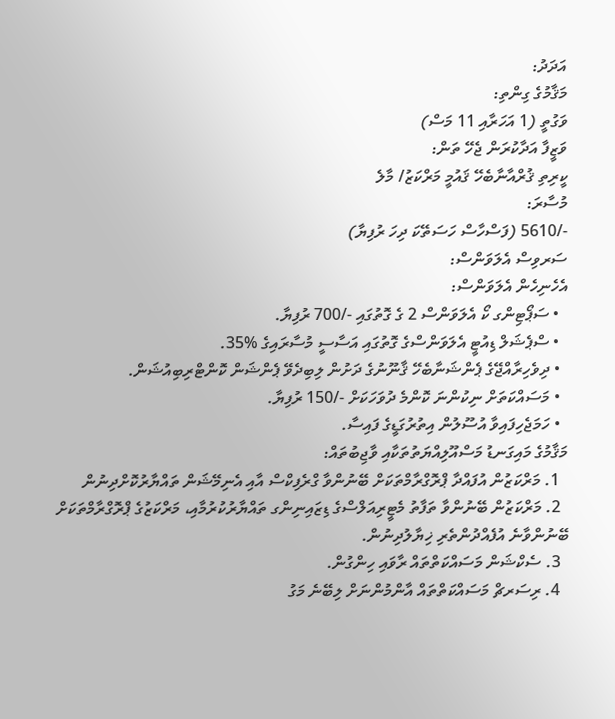އަދަދު:
މަޤާމުގެ ގިންތި:
ވަގުތީ (1 އަހަރާއި 11 މަސް)
ވަޒީފާ އަދާކުރަން ޖެހޭ ތަން:
ކީރިތި ޤުރްއާނާބެހޭ ޤައުމީ މަރްކަޒު/ މާލެ
މުސާރަ:
-/5610 (ފަސްހާސް ހަސަތޭކަ ދިހަ ރުފިޔާ)
ސަރވިސް އެލަވަންސް:
އެހެނިހެން އެލަވަންސް:
  • ސަޕޯޓިންގ ކޯ އެލަވަންސް 2 ގެ ގޮތުގައި -/700 ރުފިޔާ.
  • ސްޕެޝަލް ޑިއުޓީ އެލަވަންސްގެ ގޮތުގައި އަސާސީ މުސާރައިގެ %35.
  • ދިވެހިރާއްޖޭގެ ޕެންޝަނާބެހޭ ޤާނޫނުގެ ދަށުން ލިބިދެވޭ ޕެންޝަން ކޮންޓްރިބިއުޝަން.
  • މަސައްކަތަށް ނިކުންނަ ކޮންމެ ދުވަހަކަށް -/150 ރުފިޔާ.
  • ހަމަޖެހިފައިވާ އުސޫލުން އިތުރުގަޑީގެ ފައިސާ.
މަޤާމުގެ މައިގަނޑު މަސްއޫލިއްޔަތުތަކާއި ވާޖިބުތައް:
  1. މަރްކަޒުން އުފައްދާ ޕްރޮގްރާމްތަކަށް ބޭނުންވާ ގްރެފިކްސް އާއި އެނިމޭޝަން ތައްޔާރުކޮށްދިނުން
  2. މަރްކަޒުން ބޭނުންވާ ތަފާތު މެޓީރިއަލްސްގެ ޑިޒައިނިންގ ތައްޔާރުކުރުމާއި، މަރްކަޒުގެ ޕްރޮގްރާމްތަކަށް ބޭނުންވާނެ އުފެއްދުންތެރި ޚިޔާލުދިނުން.
  3. ސެކްޝަން މަސައްކަތްތައް ރާވައި ހިންގުން.
  4. ރިސަރޗް މަސައްކަތްތައް އާންމުންނަށް ލިބޭނެ މަގު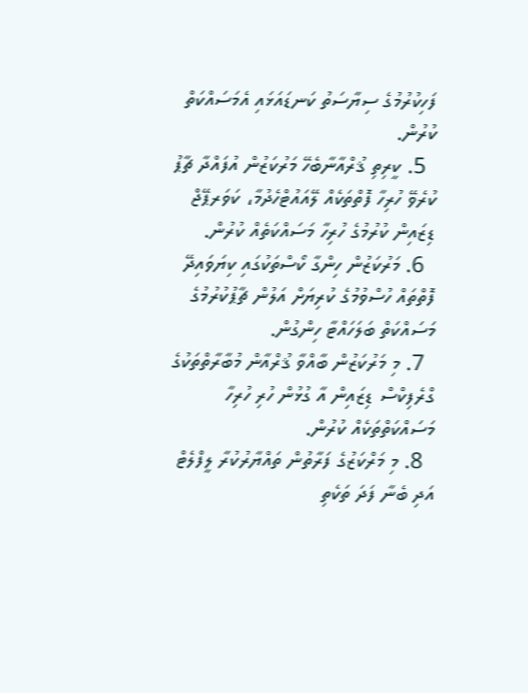ފަހިކުރުމުގެ ސިޔާސަތު ކަނޑައަޅައި އެމަސައްކަތް ކުރުން.
  5. ކީރިތި ޤުރްއާނާބެހޭ މަރުކަޒުން އުފައްދާ ޗާޕު ކުރެވޭ ހުރިހާ ފޮތްތަކެއް ލޭއައުޓްހެދުމާ، ކަވަރޕޭޖް ޑިޒައިން ކުރުމުގެ ހުރިހާ މަސައްކަތެއް ކުރުން.
  6. މަރުކަޒުން ހިންގާ ކޯސްތަކުގައި ކިޔަވައިދޭ ފޮތްތައް ހުސްވުމުގެ ކުރިޔަށް އަލުން ޗާޕުކުރުމުގެ މަސައްކަތް ބަލަހައްޓާ ހިންގުން.
  7. މި މަރުކަޒުން ބާއްވާ ޤުރްއާން މުބާރާތްތަކުގެ ގްރެފިކްސް ޑިޒައިން އާ ގުޅުން ހުރި ހުރިހާ މަސައްކަތްތަކެއް ކުރުން.
  8. މި މަރްކަޒުގެ ފަރާތުން ތައްޔާރުކުރާ ލީފްލެޓް އަދި ބެނާ ފަދަ ތަކެތި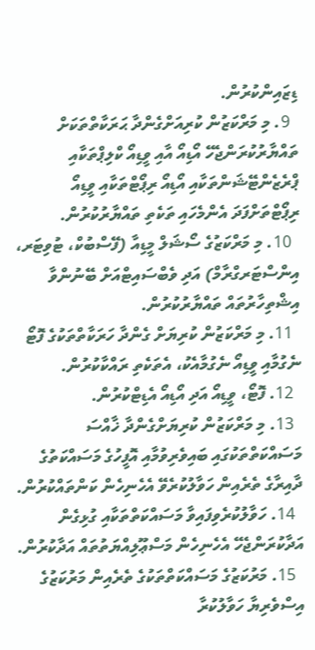ޑިޒައިންކުރުން.
  9. މި މަރްކަޒުން ކުރިއަށްގެންދާ ޙަރަކާތްތަކަށް ތައްޔާރުކުރަންޖެހޭ އޯޑިއޯ އާއި ވީޑިއޯ ކްލިޕްތަކާއި ޕްރެޒެންޓޭޝަންތަކާއި އޯޑިއޯ ރިޕޯޓްތަކާއި ވީޑިއޯ ރިޕޯޓްތަށްފަދަ އެންމެހައި ތަކެތި ތައްޔާރުކުރުން.
  10. މި މަރްކަޒުގެ ސޯޝަލް މީޑިއާ (ފޭސްބުކް، ޓުވިޓަރ، އިންސްޓަރގްރާމް) އަދި ވެބްސައިޓްއަށް ބޭނުންވާ އިޝްތިހާރުތައް ތައްޔާރުކުރުން.
  11. މި މަރްކަޒުން ކުރިޔަށް ގެންދާ ހަރަކާތްތަކުގެ ފޮޓޯ ނެގުމާއި ވީޑިއޯ ނެގުމާއެކު، އެތަކެތި ރައްކާކުރުން.
  12. ފޮޓޯ، ވީޑިއޯ އަދި އޯޑިއޯ އެޑިޓްކުރުން.
  13. މި މަރްކަޒުން ކުރިޔަށްގެންދާ ޚާއްސަ މަސައްކަތްތަކުގައި ބައިވެރިވުމާއި އޮފީހުގެ މަސައްކަތުގެ ދާއިރާގެ ތެރެއިން ހަވާލުކުރެވޭ އެހެނިހެން ކަންތައްކުރުން.
  14. ހަވާލުކުރެވިފައިވާ މަސައްކަތްތަކާއި ގުޅިގެން އަދާކުރަންޖެހޭ އެހެނިހެން މަސްޢޫލިއްޔަތުތައް އަދާކުރުން.
  15. މަރުކަޒުގެ މަސައްކަތްތަކުގެ ތެރެއިން މަރުކަޒުގެ އިސްވެރިޔާ ހަވާލުކުރާ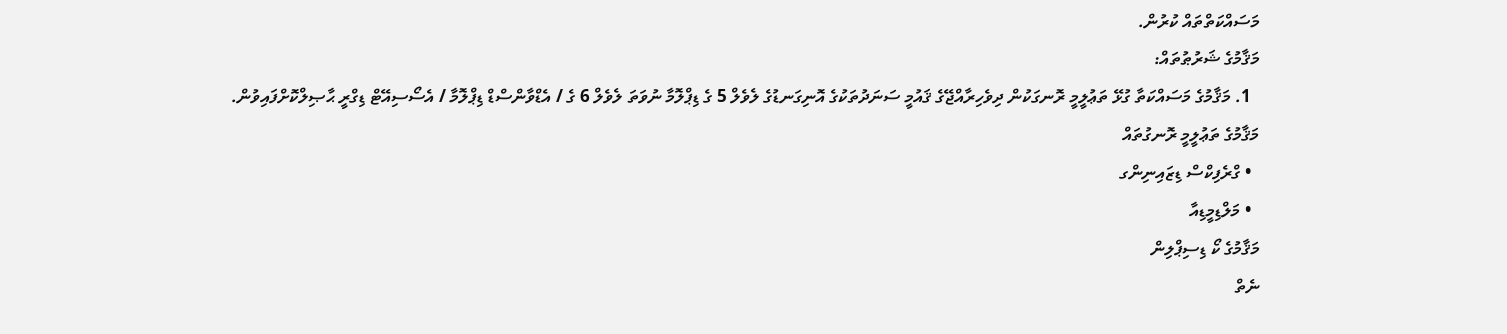މަސައްކަތްތައް ކުރުން.
މަޤާމުގެ ޝަރުޠުތައް:
  1. މަޤާމުގެ މަސައްކަތާ ގުޅޭ ތަޢުލީމީ ރޮނގަކުން ދިވެހިރާއްޖޭގެ ޤައުމީ ސަނަދުތަކުގެ އޮނިގަނޑުގެ ލެވެލް 5 ގެ ޑިޕްލޮމާ ނުވަތަ ލެވެލް 6 ގެ / އެޑްވާންސްޑް ޑިޕްލޮމާ / އެސޯސިއޭޓް ޑިގްރީ ޙާޞިލްކޮށްފައިވުން.
މަޤާމުގެ ތަޢުލީމީ ރޮނގުތައް
  • ގްރެފިކްސް ޑިޒައިނިންގ
  • މަލްޑިމީޑިއާ
މަޤާމުގެ ކޯ ޑިސިޕްލިން
ނެތް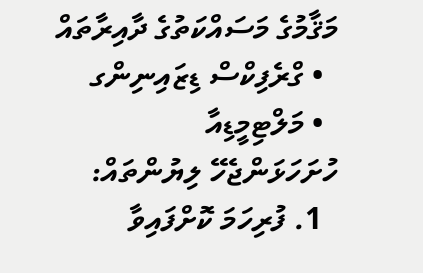މަޤާމުގެ މަސައްކަތުގެ ދާއިރާތައް
  • ގްރެފިކްސް ޑިޒައިނިންގ
  • މަލްޓިމީޑިއާ
ހުށަހަޅަންޖެހޭ ލިޔުންތައް:
  1. ފުރިހަމަ ކޮށްފައިވާ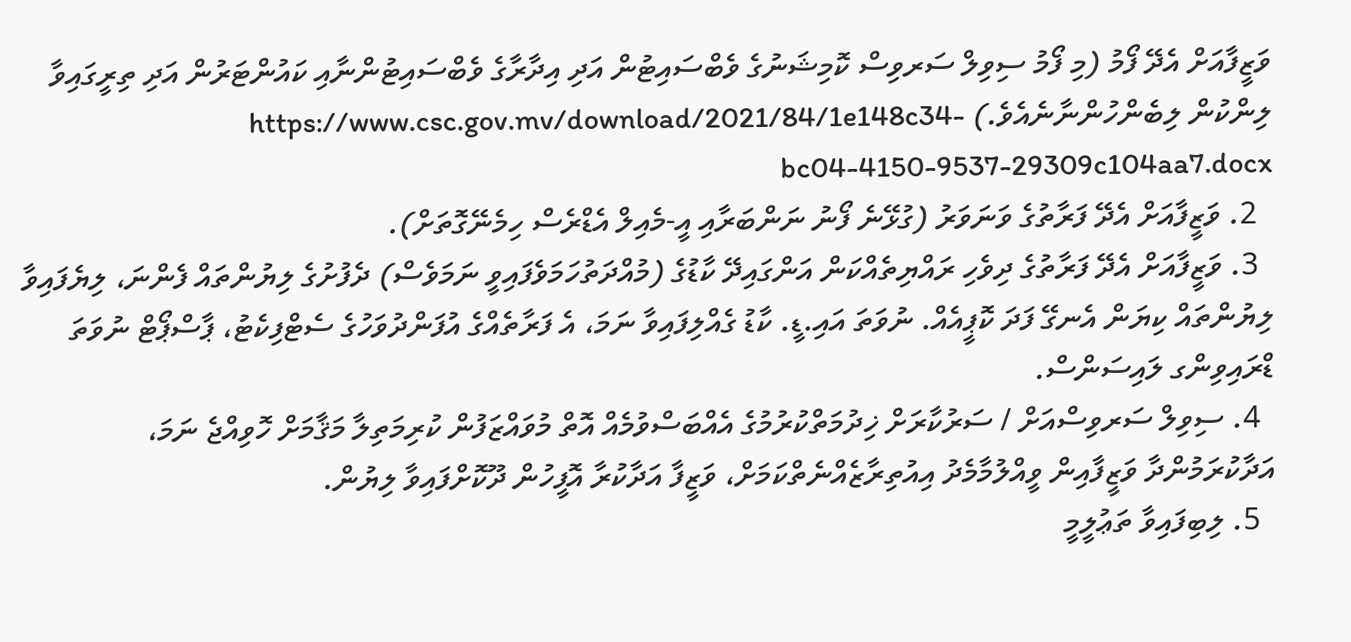ވަޒީފާއަށް އެދޭ ފޯމު (މި ފޯމު ސިވިލް ސަރވިސް ކޮމިޝަނުގެ ވެބްސައިޓުން އަދި އިދާރާގެ ވެބްސައިޓުންނާއި ކައުންޓަރުން އަދި ތިރީގައިވާ ލިންކުން ލިބެންހުންނާނެއެވެ.) https://www.csc.gov.mv/download/2021/84/1e148c34-bc04-4150-9537-29309c104aa7.docx
  2. ވަޒީފާއަށް އެދޭ ފަރާތުގެ ވަނަވަރު (ގުޅޭނެ ފޯނު ނަންބަރާއި އީ-މެއިލް އެޑްރެސް ހިމެނޭގޮތަށް).
  3. ވަޒީފާއަށް އެދޭ ފަރާތުގެ ދިވެހި ރައްޔިތެއްކަން އަންގައިދޭ ކާޑުގެ (މުއްދަތުހަމަވެފައިވީ ނަމަވެސް) ދެފުށުގެ ލިޔުންތައް ފެންނަ، ލިޔެފައިވާ ލިޔުންތައް ކިޔަން އެނގޭ ފަދަ ކޮޕީއެއް. ނުވަތަ އައި.ޑީ. ކާޑު ގެއްލިފައިވާ ނަމަ، އެ ފަރާތެއްގެ އުފަންދުވަހުގެ ސެޓްފިކެޓު، ޕާސްޕޯޓް ނުވަތަ ޑްރައިވިންގ ލައިސަންސް.
  4. ސިވިލް ސަރވިސްއަށް / ސަރުކާރަށް ޚިދުމަތްކުރުމުގެ އެއްބަސްވުމެއް އޮތް މުވައްޒަފުން ކުރިމަތިލާ މަޤާމަށް ހޮވިއްޖެ ނަމަ، އަދާކުރަމުންދާ ވަޒީފާއިން ވީއްލުމާމެދު އިއުތިރާޒެއްނެތްކަމަށް، ވަޒީފާ އަދާކުރާ އޮފީހުން ދޫކޮށްފައިވާ ލިޔުން.
  5. ލިބިފައިވާ ތަޢުލީމީ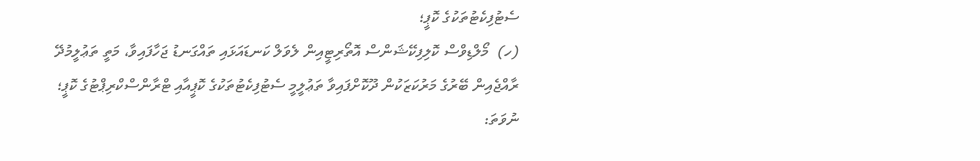ސެޓުފިކެޓުތަކުގެ ކޮޕީ؛
(ހ)  މޯލްޑިވްސް ކޮލިފިކޭޝަންސް އޮތޯރިޓީއިން ލެވަލް ކަނޑައަޅައި ތައްގަނޑު ޖަހާފައިވާ، މަތީ ތަޢުލީމުދޭ ރާއްޖެއިން ބޭރުގެ މަރުކަޒަކުން ދޫކޮށްފައިވާ ތަޢުލީމީ ސެޓުފިކެޓުތަކުގެ ކޮޕީއާއި ޓްރާންސްކްރިޕްޓުގެ ކޮޕީ؛ ނުވަތަ: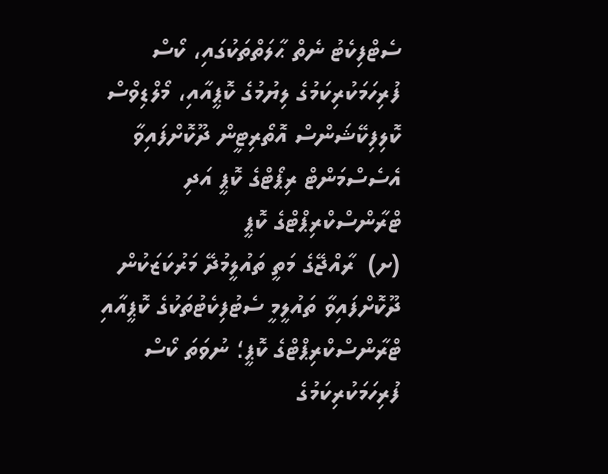ސެޓްފިކެޓު ނެތް ޙާލަތްތަކުގައި، ކޯސް ފުރިހަމަކުރިކަމުގެ ލިޔުމުގެ ކޮޕީއާއި، މޯލްޑިވްސް ކޮލިފިކޭޝަންސް އޮތޯރިޓީން ދޫކޮށްފައިވާ އެސެސްމަންޓް ރިޕޯޓްގެ ކޮޕީ އަދި ޓްރާންސްކްރިޕްޓްގެ ކޮޕީ
(ށ)  ރާއްޖޭގެ މަތީ ތައުލީމުދޭ މަރުކަޒަކުން ދޫކޮށްފައިވާ ތައުލީމީ ސެޓުފިކެޓުތަކުގެ ކޮޕީއާއި ޓްރާންސްކްރިޕްޓްގެ ކޮޕީ؛ ނުވަތަ ކޯސް ފުރިހަމަކުރިކަމުގެ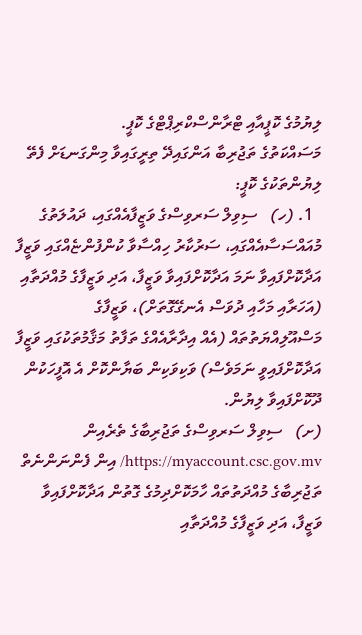ލިޔުމުގެ ކޮޕީއާއި ޓްރާންސްކްރިޕްޓްގެ ކޮޕީ.
މަސައްކަތުގެ ތަޖުރިބާ އަންގައިދޭ ތިރީގައިވާ މިންގަނޑަށް ފެތޭ ލިޔުންތަކުގެ ކޮޕީ:
  1. (ހ)   ސިވިލް ސަރވިސްގެ ވަޒީފާއެއްގައި، ދައުލަތުގެ މުއައްސަސާއެއްގައި، ސަރުކާރު ހިއްސާވާ ކުންފުންޏެއްގައި ވަޒީފާ އަދާކޮށްފައިވާ ނަމަ އަދާކޮށްފައިވާ ވަޒީފާ، އަދި ވަޒީފާގެ މުއްދަތާއި (އަހަރާއި މަހާއި ދުވަސް އެނގޭގޮތަށް)، ވަޒީފާގެ މަސްއޫލިއްޔަތުތައް (އެއް އިދާރާއެއްގެ ތަފާތު މަޤާމުތަކުގައި ވަޒީފާ އަދާކޮށްފައިވީ ނަމަވެސް) ވަކިވަކިން ބަޔާންކޮށް އެ އޮފީހަކުން ދޫކޮށްފައިވާ ލިޔުން.
(ށ)   ސިވިލް ސަރވިސްގެ ތަޖުރިބާގެ ތެރެއިން https://myaccount.csc.gov.mv/ އިން ފެންނަންނެތް ތަޖުރިބާގެ މުއްދަތުތައް ހާމަކޮށްދިމުގެ ގޮތުން އަދާކޮށްފައިވާ ވަޒީފާ، އަދި ވަޒީފާގެ މުއްދަތާއި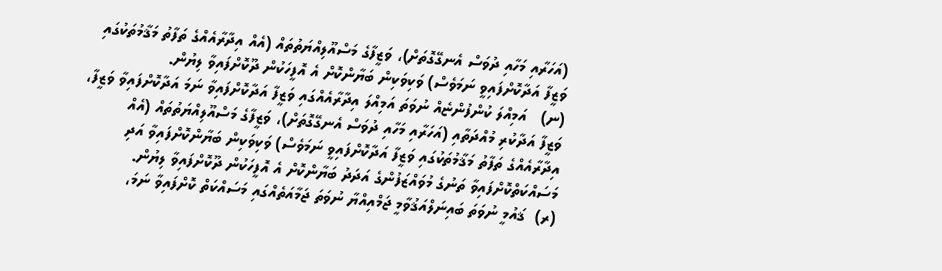(އަހަރާއި މަހާއި ދުވަސް އެނގޭގޮތަށް)، ވަޒީފާގެ މަސްއޫލިއްޔަތުތައް (އެއް އިދާރާއެއްގެ ތަފާތު މަޤާމުތަކުގައި ވަޒީފާ އަދާކޮށްފައިވީ ނަމަވެސް) ވަކިވަކިން ބަޔާންކޮށް އެ އޮފީހަކުން ދޫކޮށްފައިވާ ލިޔުން.
(ނ)   އަމިއްލަ ކުންފުންޏެއް ނުވަތަ އަމިއްލަ އިދާރާއެއްގައި ވަޒީފާ އަދާކޮށްފައިވާ ނަމަ އަދާކޮށްފައިވާ ވަޒީފާ، ވަޒީފާ އަދާކުރި މުއްދަތާއި (އަހަރާއި މަހާއި ދުވަސް އެނގޭގޮތަށް)، ވަޒީފާގެ މަސްއޫލިއްޔަތުތައް (އެއް އިދާރާއެއްގެ ތަފާތު މަޤާމުތަކުގައި ވަޒީފާ އަދާކޮށްފައިވީ ނަމަވެސް) ވަކިވަކިން ބަޔާންކޮށްފައިވާ އަދި މަސައްކަތްކޮށްފައިވާ ތަނުގެ މުވައްޒަފުންގެ އަދަދު ބަޔާންކޮށް އެ އޮފީހަކުން ދޫކޮށްފައިވާ ލިޔުން.
(ރ)  ޤައުމީ ނުވަތަ ބައިނަލްއަޤުވާމީ ޖަމްއިއްޔާ ނުވަތަ ޖަމާއަތެއްގައި މަސައްކަތް ކޮށްފައިވާ ނަމަ،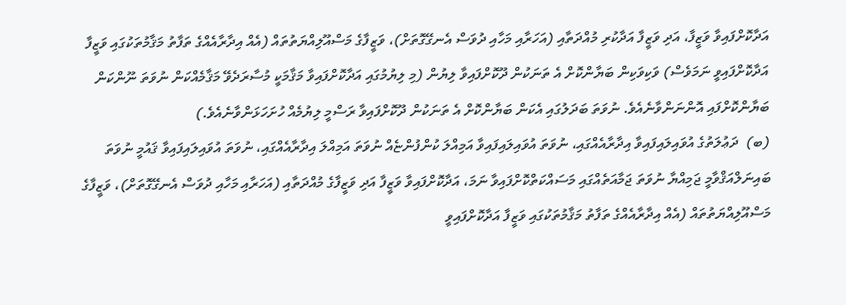އަދާކޮށްފައިވާ ވަޒީފާ، އަދި ވަޒީފާ އަދާކުރި މުއްދަތާއި (އަހަރާއި މަހާއި ދުވަސް އެނގޭގޮތަށް)، ވަޒީފާގެ މަސްއޫލިއްޔަތުތައް (އެއް އިދާރާއެއްގެ ތަފާތު މަޤާމުތަކުގައި ވަޒީފާ އަދާކޮށްފައިވީ ނަމަވެސް) ވަކިވަކިން ބަޔާންކޮށް އެ ތަނަކުން ދޫކޮށްފައިވާ ލިޔުން (މި ލިޔުމުގައި އަދާކޮށްފައިވާ މަޤާމަކީ މުސާރަދެވޭ މަޤާމެއްކަން ނުވަތަ ނޫންކަން ބަޔާންކޮށްފައި އޮންނަންވާނެއެވެ. ނުވަތަ ބަދަލުގައި އެކަން ބަޔާންކޮށް އެ ތަނަކުން ދޫކޮށްފައިވާ ރަސްމީ ލިޔުމެއް ހުށަހަޅަންވާނެއެވެ.)
(ބ)  ދަޢުލަތުގެ އުވައިލައިފައިވާ އިދާރާއެއްގައި، ނުވަތަ އުވައިލައިފައިވާ އަމިއްލަ ކުންފުންޏެއް ނުވަތަ އަމިއްލަ އިދާރާއެއްގައި، ނުވަތަ އުވައިލައިފައިވާ ޤައުމީ ނުވަތަ ބައިނަލްއަޤްވާމީ ޖަމިއްޔާ ނުވަތަ ޖަމާއަތެއްގައި މަސައްކަތްކޮށްފައިވާ ނަމަ، އަދާކޮށްފައިވާ ވަޒީފާ އަދި ވަޒީފާގެ މުއްދަތާއި (އަހަރާއި މަހާއި ދުވަސް އެނގޭގޮތަށް)، ވަޒީފާގެ މަސްއޫލިއްޔަތުތައް (އެއް އިދާރާއެއްގެ ތަފާތު މަޤާމުތަކުގައި ވަޒީފާ އަދާކޮށްފައިވީ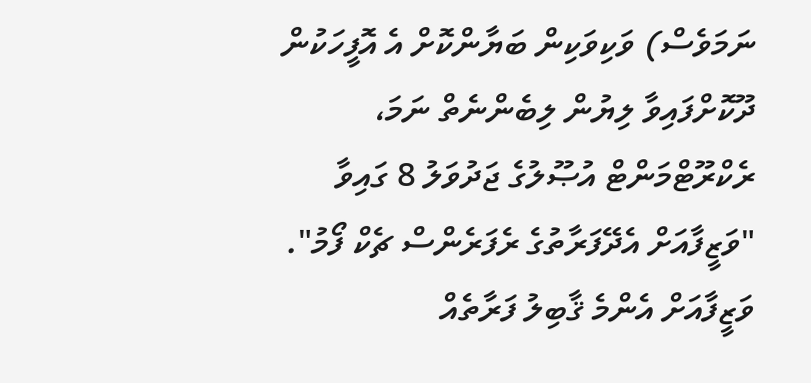ނަމަވެސް) ވަކިވަކިން ބަޔާންކޮށް އެ އޮފީހަކުން ދޫކޮށްފައިވާ ލިޔުން ލިބެންނެތް ނަމަ، ރެކްރޫޓްމަންޓް އުޞޫލުގެ ޖަދުވަލު 8 ގައިވާ "ވަޒީފާއަށް އެދޭފަރާތުގެ ރެފަރެންސް ޗެކް ފޯމު".
ވަޒީފާއަށް އެންމެ ޤާބިލު ފަރާތެއް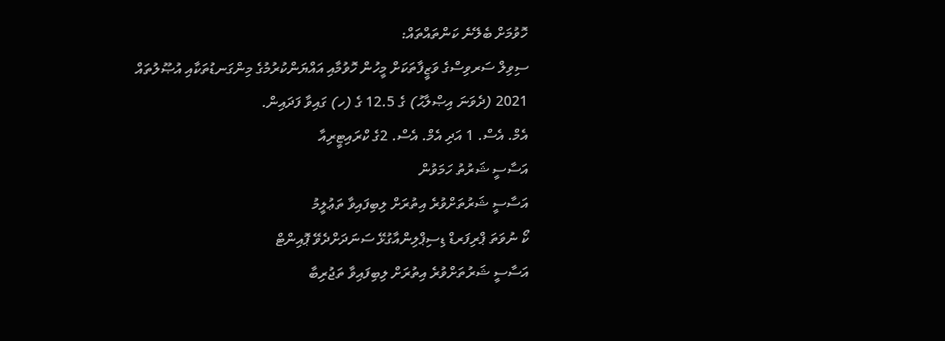ހޮވުމަށް ބެލޭނެ ކަންތައްތައް:
ސިވިލް ސަރވިސްގެ ވަޒީފާތަކަށް މީހުން ހޮވުމާއި އައްޔަންކުރުމުގެ މިންގަނޑުތަކާއި އުޞޫލުތައް 2021 (ދެވަނަ އިޞްލާޙު) ގެ 12.5 ގެ (ހ) ގައިވާ ފަދައިން.
އެމް. އެސް. 1 އަދި އެމް. އެސް. 2ގެ ކްރައިޓީރިއާ
އަސާސީ ޝަރުތު ހަމަވުން
އަސާސީ ޝަރުތަށްވުރެ އިތުރަށް ލިބިފައިވާ ތަޢުލީމު
ކޯ ނުވަތަ ޕްރިފަރޑް ޑިސިޕްލިންއާގުޅޭ ސަނަދަށްދެވޭ ޕޮއިންޓް
އަސާސީ ޝަރުތަށްވުރެ އިތުރަށް ލިބިފައިވާ ތަޖުރިބާ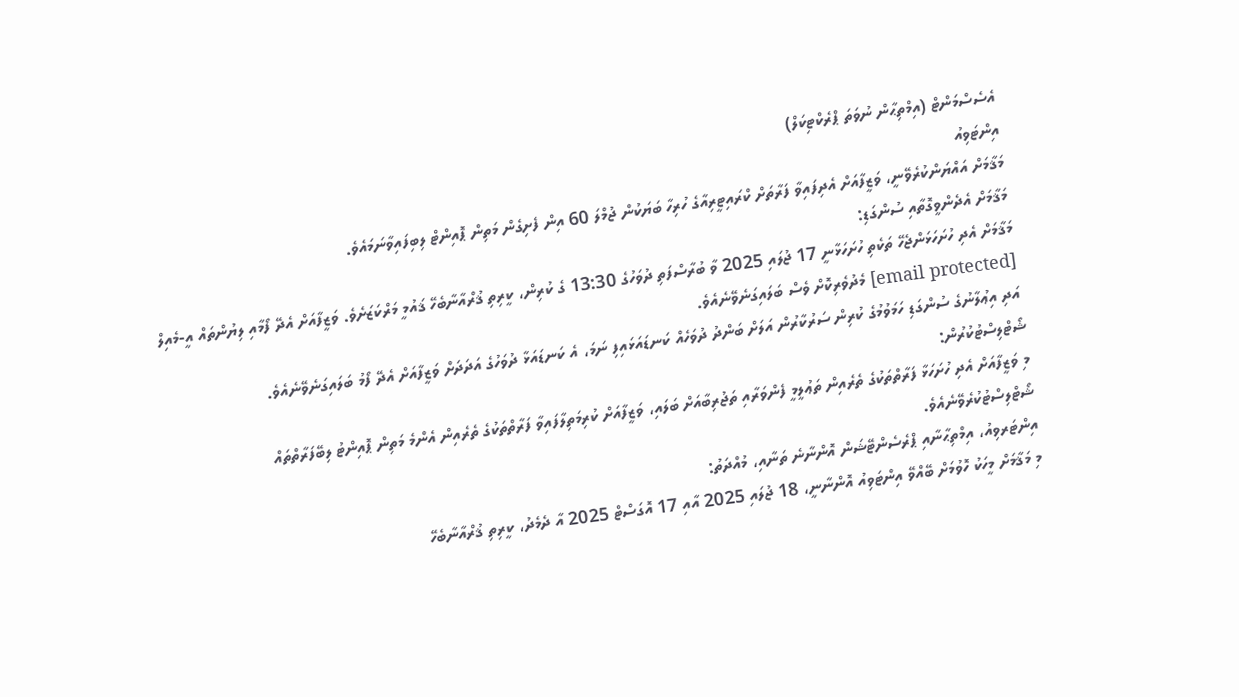އެސެސްމަންޓް (އިމްތިޙާން ނުވަތަ ޕްރެކްޓިކަލް)
އިންޓަވިއު
މަޤާމަށް އައްޔަންކުރެވޭނީ، ވަޒީފާއަށް އެދިފައިވާ ފަރާތަށް ކްރައިޓީރިއާގެ ހުރިހާ ބަޔަކުން ޖުމްލަ 60 އިން ފެށިގެން މަތިން ޕޮއިންޓް ލިބިފައިވާނަމައެވެ.
މަޤާމަށް އެދެންވީގޮތާއި ސުންގަޑި:
މަޤާމަށް އެދި ހުށަހަޅަންޖެހޭ ތަކެތި ހުށަހަޅާނީ 17 ޖުލައި 2025 ވާ ބުރާސްފަތި ދުވަހުގެ 13:30 ގެ ކުރިން، ކީރިތި ޤުރްއާނާބެހޭ ޤައުމީ މަރްކަޒަށެވެ. ވަޒީފާއަށް އެދޭ ފޯމާއި ލިޔުންތައް އީ-މެއިލް [email protected] މެދުވެރިކޮށް ވެސް ބަލައިގަނެވޭނެއެވެ.
އަދި އިޢުލާނުގެ ސުންގަޑި ހަމަވުމުގެ ކުރިން ސަރުކާރުން އަލަށް ބަންދު ދުވަހެއް ކަނޑައަޅައިފި ނަމަ، އެ ކަނޑައަޅާ ދުވަހުގެ އަދަދަށް ވަޒީފާއަށް އެދޭ ފޯމު ބަލައިގަނެވޭނެއެވެ.
ޝޯޓްލިސްޓުކުރުން:
މި ވަޒީފާއަށް އެދި ހުށަހަޅާ ފަރާތްތަކުގެ ތެރެއިން ތަޢުލީމީ ފެންވަރާއި ތަޖުރިބާއަށް ބަލައި، ވަޒީފާއަށް ކުރިމަތިލާފައިވާ ފަރާތްތަކުގެ ތެރެއިން އެންމެ މަތިން ޕޮއިންޓު ލިބޭފަރާތްތައް ޝޯޓްލިސްޓުކުރެވޭނެއެވެ.
އިންޓަރވިއު، އިމްތިޙާނާއި ޕްރެސެންޓޭޝަން އޮންނާނެ ތަނާއި، މުއްދަތު:
މި މަޤާމަށް މީހަކު ހޮވުމަށް ބޭއްވޭ އިންޓަވިއު އޮންނާނީ، 18 ޖުލައި 2025 އާއި 17 އޮގަސްޓް 2025 އާ ދެމެދު، ކީރިތި ޤުރްއާނާބެހޭ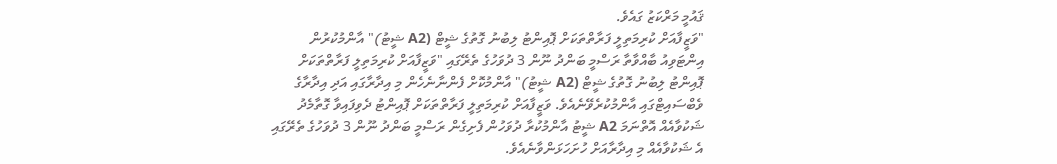ޤައުމީ މަރްކަޒު ގައެވެ.
"ވަޒީފާއަށް ކުރިމަތިލީ ފަރާތްތަކަށް ޕޮއިންޓު ލިބުނު ގޮތުގެ ޝީޓް (A2 ޝީޓު)" އާންމުކުރުން
އިންޓަވިއު ބާއްވާތާ ރަސްމީ ބަންދު ނޫން 3 ދުވަހުގެ ތެރޭގައި "ވަޒީފާއަށް ކުރިމަތިލީ ފަރާތްތަކަށް ޕޮއިންޓު ލިބުނު ގޮތުގެ ޝީޓް (A2 ޝީޓު)" އާންމުކޮށް ފެންނާނެހެން މި އިދާރާގައި އަދި އިދާރާގެ ވެބްސައިޓްގައި އާންމުކުރެވޭނެއެވެ. ވަޒީފާއަށް ކުރިމަތިލީ ފަރާތްތަކަށް ޕޮއިންޓު ދެވިފައިވާ ގޮތާމެދު ޝަކުވާއެއް އޮތްނަމަ A2 ޝީޓު އާންމުކުރާ ދުވަހުން ފެށިގެން ރަސްމީ ބަންދު ނޫން 3 ދުވަހުގެ ތެރޭގައި އެ ޝަކުވާއެއް މި އިދާރާއަށް ހުށަހަޅަންވާނެއެވެ.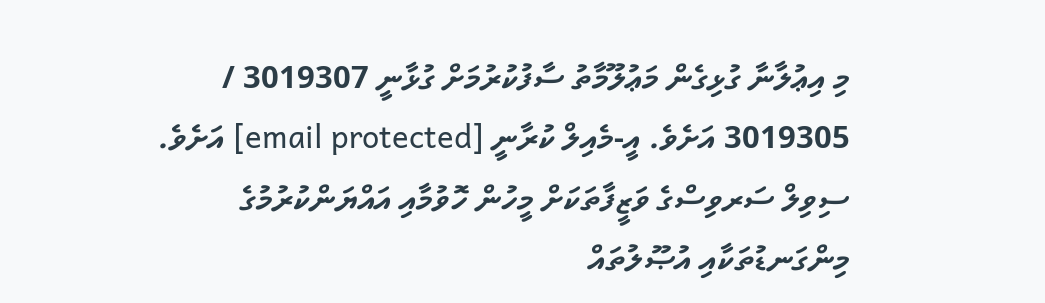މި އިޢުލާނާ ގުޅިގެން މަޢުލޫމާތު ސާފުކުރުމަށް ގުޅާނީ 3019307 / 3019305 އަށެވެ. އީ-މެއިލް ކުރާނީ [email protected] އަށެވެ.
ސިވިލް ސަރވިސްގެ ވަޒީފާތަކަށް މީހުން ހޮވުމާއި އައްޔަންކުރުމުގެ މިންގަނޑުތަކާއި އުޞޫލުތައް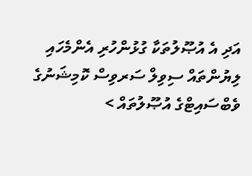އަދި އެ އުޞޫލުތަކާ ގުޅުންހުރި އެންމެހައި ލިޔުންތައް ސިވިލް ސަރވިސް ކޮމިޝަނުގެ ވެބްސައިޓްގެ އުޞޫލުތައް >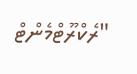"ރެކްރޫޓްމެންޓް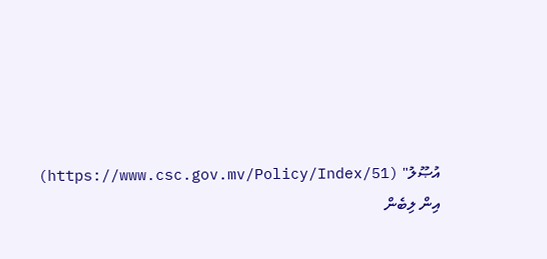އުޞޫލު" (https://www.csc.gov.mv/Policy/Index/51) އިން ލިބެން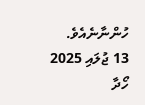ހުންނާނެއެވެ.
13 ޖުލައި 2025
ހޯދާ